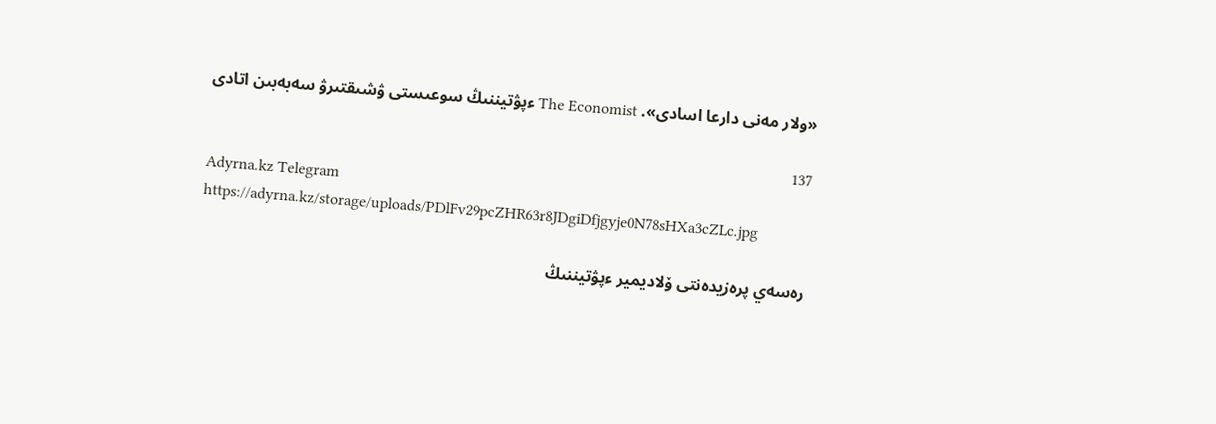«ولار مەنى دارعا اسادى». The Economist ءپۋتيننىڭ سوعىستى ۋشىقتىرۋ سەبەبىن اتادى

137
Adyrna.kz Telegram
https://adyrna.kz/storage/uploads/PDlFv29pcZHR63r8JDgiDfjgyje0N78sHXa3cZLc.jpg

رەسەي پرەزيدەنتى ۆلاديمير ءپۋتيننىڭ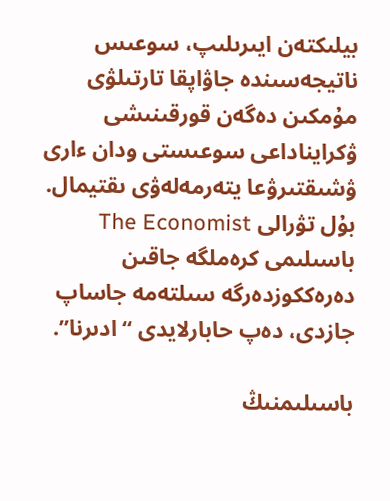بيلىكتەن ايىرىلىپ، سوعىس ناتيجەسىندە جاۋاپقا تارتىلۋى مۇمكىن دەگەن قورقىنىشى ۋكرايناداعى سوعىستى ودان ءارى ۋشىقتىرۋعا يتەرمەلەۋى ىقتيمال. بۇل تۋرالى The Economist باسىلىمى كرەملگە جاقىن دەرەككوزدەرگە سىلتەمە جاساپ جازدى، دەپ حابارلايدى “ادىرنا”.

باسىلىمنىڭ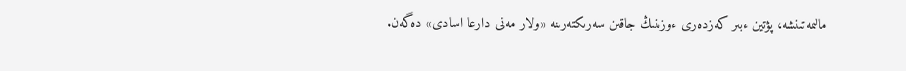مالىمەتىنشە، پۋتين ءبىر كەزدەرى ءوزىنىڭ جاقىن سەرىكتەرىنە «ولار مەنى دارعا اسادى» دەگەن.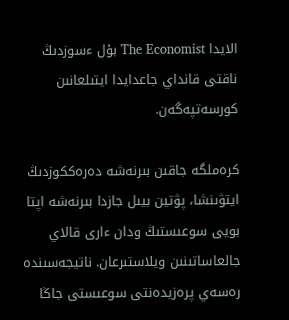الايدا The Economist بۇل ءسوزدىڭ ناقتى قانداي جاعدايدا ايتىلعانىن كورسەتپەگەن.

كرەملگە جاقىن بىرنەشە دەرەككوزدىڭ ايتۋىنشا، پۋتين بيىل جازدا بىرنەشە اپتا بويى سوعىستىڭ ودان ءارى قالاي جالعاساتىنىن ويلاستىرعان. ناتيجەسىندە رەسەي پرەزيدەنتى سوعىستى جاڭا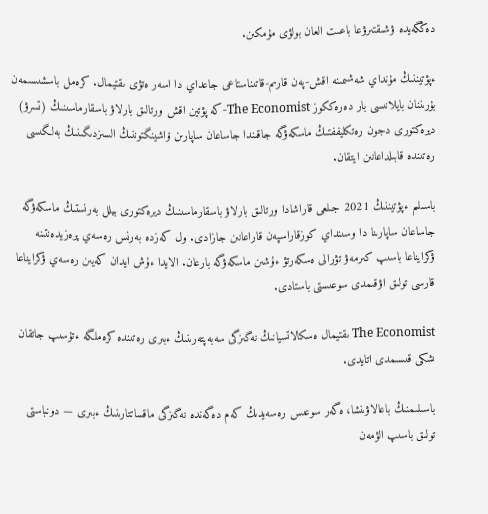دەڭگەيدە ۋشىقتىرۋعا باعىت العان بولۋى مۇمكىن.

ءپۋتيننىڭ مۇنداي شەشىمىنە اقش-پەن قارىم-قاتىناستاعى جاعداي دا اسەر ەتۋى ىقتيمال. كرەمل باسشىسىمەن بۇرىننان بايلانىسى بار دەرەككوز The Economist-كە پۋتين اقش ورتالىق بارلاۋ باسقارماسىنىڭ (تسرۋ) ديرەكتورى دجون رەتكليففتىڭ ماسكەۋگە جاقىندا جاساعان ساپارىن ۆاشينگتوننىڭ السىزدىگىنىڭ بەلگىسى رەتىندە قابىلداعانىن ايتقان.

باسىلىم ءپۋتيننىڭ 2021 جىلعى قاراشادا ورتالىق بارلاۋ باسقارماسىنىڭ ديرەكتورى بيلل بەرنستىڭ ماسكەۋگە جاساعان ساپارىنا دا وسىنداي كوزقاراسپەن قاراعانىن جازادى. ول كەزدە بەرنس رەسەي پرەزيدەنتىنە ۋكرايناعا باسىپ كىرمەۋ تۋرالى ەسكەرتۋ ءۇشىن ماسكەۋگە بارعان. الايدا ءۇش ايدان كەيىن رەسەي ۋكرايناعا قارسى تولىق اۋقىمدى سوعىستى باستادى.

The Economist ىقتيمال ەسكالاتسيانىڭ نەگىزگى سەبەپتەرىنىڭ ءبىرى رەتىندە كرەملگە ءتۇسىپ جاتقان ىشكى قىسىمدى اتايدى.

باسىلىمنىڭ باعالاۋىنشا، ەگەر سوعىس رەسەيدىڭ كەم دەگەندە نەگىزگى ماقساتتارىنىڭ ءبىرى — دونباستى تولىق باسىپ الۋمەن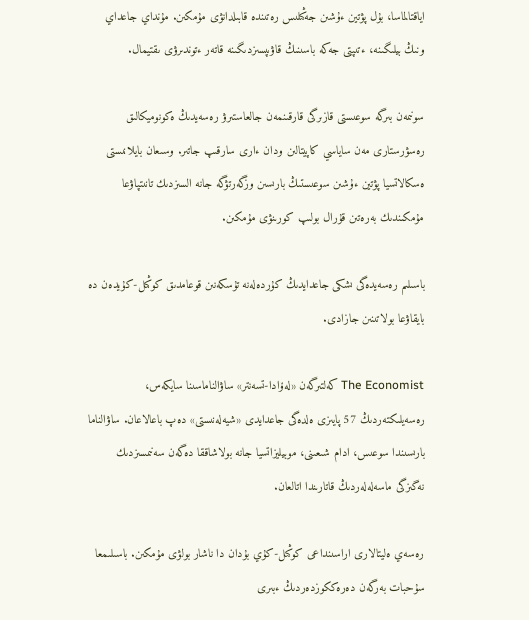اياقتالماسا، بۇل پۋتين ءۇشىن جەڭىلىس رەتىندە قابىلدانۋى مۇمكىن. مۇنداي جاعداي ونىڭ بيلىگىنە، ءتىپتى جەكە باسىنىڭ قاۋىپسىزدىگىنە قاتەر ءتوندىرۋى ىقتيمال.

سونىمەن بىرگە سوعىستى قازىرگى قارقىنمەن جالعاستىرۋ رەسەيدىڭ ەكونوميكالىق رەسۋرستارى مەن ساياسي كاپيتالىن ودان ءارى سارقىپ جاتىر. وسىعان بايلانىستى ەسكالاتسيا پۋتين ءۇشىن سوعىستىڭ بارىسىن وزگەرتۋگە جانە السىزدىك تانىتپاۋعا مۇمكىندىك بەرەتىن قۇرال بولىپ كورىنۋى مۇمكىن.

باسىلىم رەسەيدەگى ىشكى جاعدايدىڭ كۇردەلەنە تۇسكەنىن قوعامدىق كوڭىل-كۇيدەن دە بايقاۋعا بولاتىنىن جازادى.

The Economist كەلتىرگەن «لەۆادا-تسەنتر» ساۋالناماسىنا سايكەس، رەسەيلىكتەردىڭ 57 پايىزى ەلدەگى جاعدايدى «شيەلەنىستى» دەپ باعالاعان. ساۋالناما بارىسىندا سوعىس، ادام شىعىنى، موبيليزاتسيا جانە بولاشاققا دەگەن سەنىمسىزدىك نەگىزگى ماسەلەلەردىڭ قاتارىندا اتالعان.

رەسەي ەليتالارى اراسىنداعى كوڭىل-كۇي بۇدان دا ناشار بولۋى مۇمكىن. باسىلىمعا سۇحبات بەرگەن دەرەككوزدەردىڭ ءبىرى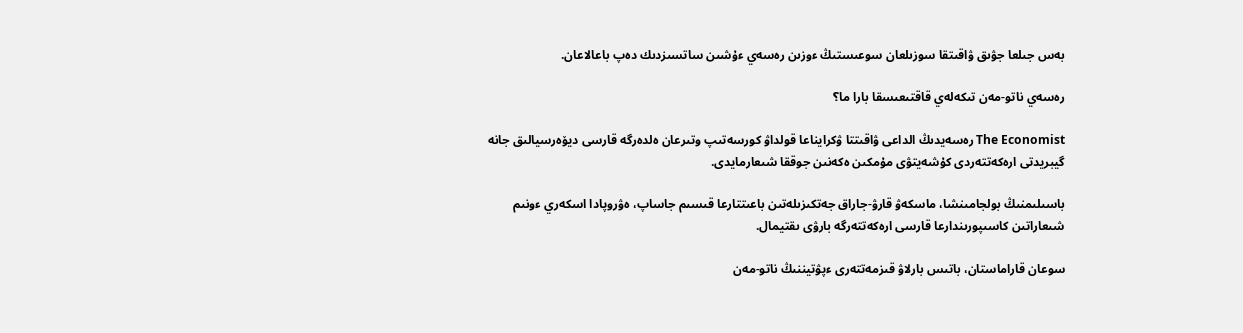بەس جىلعا جۋىق ۋاقىتقا سوزىلعان سوعىستىڭ ءوزىن رەسەي ءۇشىن ساتسىزدىك دەپ باعالاعان.

رەسەي ناتو-مەن تىكەلەي قاقتىعىسقا بارا ما؟

The Economist رەسەيدىڭ الداعى ۋاقىتتا ۋكرايناعا قولداۋ كورسەتىپ وتىرعان ەلدەرگە قارسى ديۆەرسيالىق جانە گيبريدتى ارەكەتتەردى كۇشەيتۋى مۇمكىن ەكەنىن جوققا شىعارمايدى.

باسىلىمنىڭ بولجامىنشا، ماسكەۋ قارۋ-جاراق جەتكىزىلەتىن باعىتتارعا قىسىم جاساپ، ەۋروپادا اسكەري ءونىم شىعاراتىن كاسىپورىندارعا قارسى ارەكەتتەرگە بارۋى ىقتيمال.

سوعان قاراماستان، باتىس بارلاۋ قىزمەتتەرى ءپۋتيننىڭ ناتو-مەن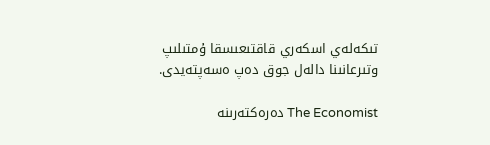تىكەلەي اسكەري قاقتىعىسقا ۇمتىلىپ وتىرعانىنا دالەل جوق دەپ ەسەپتەيدى.

The Economist دەرەكتەرىنە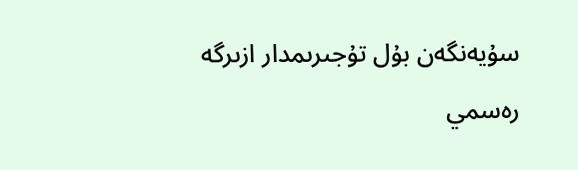سۇيەنگەن بۇل تۇجىرىمدار ازىرگە رەسمي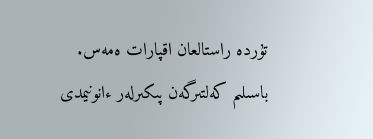تۇردە راستالعان اقپارات ەمەس. باسىلىم كەلتىرگەن پىكىرلەر ءانونيمدى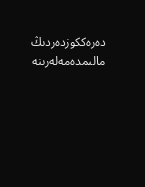دەرەككوزدەردىڭ مالىمدەمەلەرىنە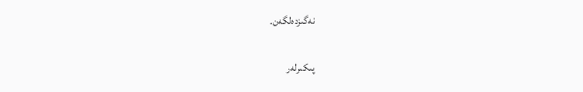نەگىزدەلگەن.

پىكىرلەر